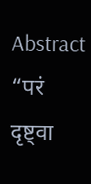Abstract
“परं दृष्ट्वा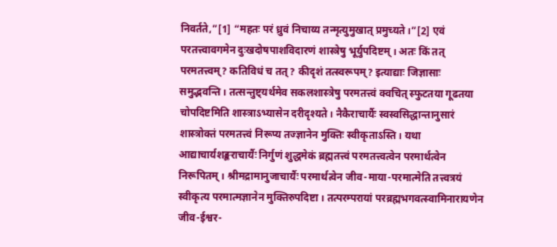निवर्तते,”[1] “महतः परं ध्रुवं निचाय्य तन्मृत्युमुखात् प्रमुच्यते।”[2] एवं परतत्त्वावगमेन दुःखदोषपाशविदारणं शास्त्रेषु भूर्युपदिष्टम्। अतः किं तत् परमतत्त्वम्? कतिविधं च तत्? कीदृशं तत्स्वरूपम्? इत्याद्याः जिज्ञासाः समुद्भवन्ति। तत्सन्तुष्ट्यर्थमेव सकलशास्त्रेषु परमतत्त्वं क्वचित् स्फुटतया गूढतया चोपदिष्टमिति शास्त्राऽभ्यासेन दरीदृश्यते। नैकैराचार्यैः स्वस्वसिद्धान्तानुसारं शास्त्रोक्तं परमतत्त्वं निरूप्य तज्ज्ञानेन मुक्तिः स्वीकृताऽस्ति। यथा आद्याचार्यशङ्कराचार्यैः निर्गुणं शुद्धमेकं ब्रह्मतत्त्वं परमतत्त्वत्वेन परमार्थत्वेन निरूपितम्। श्रीमद्रामानुजाचार्यैः परमार्थत्वेन जीव-माया-परमात्मेति तत्त्वत्रयं स्वीकृत्य परमात्मज्ञानेन मुक्तिरुपदिष्टा। तत्परम्परायां परब्रह्मभगवत्स्वामिनारायणेन जीव-ईश्वर-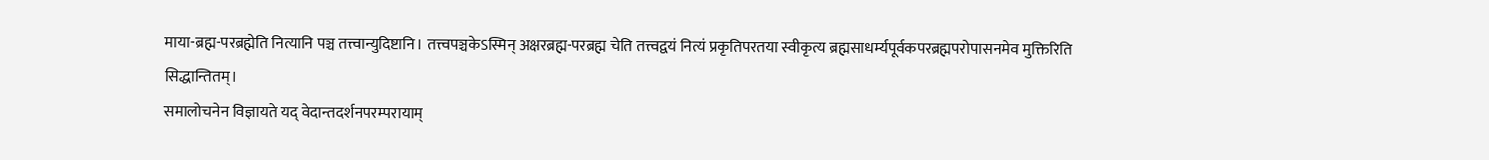माया-ब्रह्म-परब्रह्मेति नित्यानि पञ्च तत्त्वान्युदिष्टानि। तत्त्वपञ्चकेऽस्मिन् अक्षरब्रह्म-परब्रह्म चेति तत्त्वद्वयं नित्यं प्रकृतिपरतया स्वीकृत्य ब्रह्मसाधर्म्यपूर्वकपरब्रह्मपरोपासनमेव मुक्तिरिति सिद्धान्तितम्।
समालोचनेन विज्ञायते यद् वेदान्तदर्शनपरम्परायाम्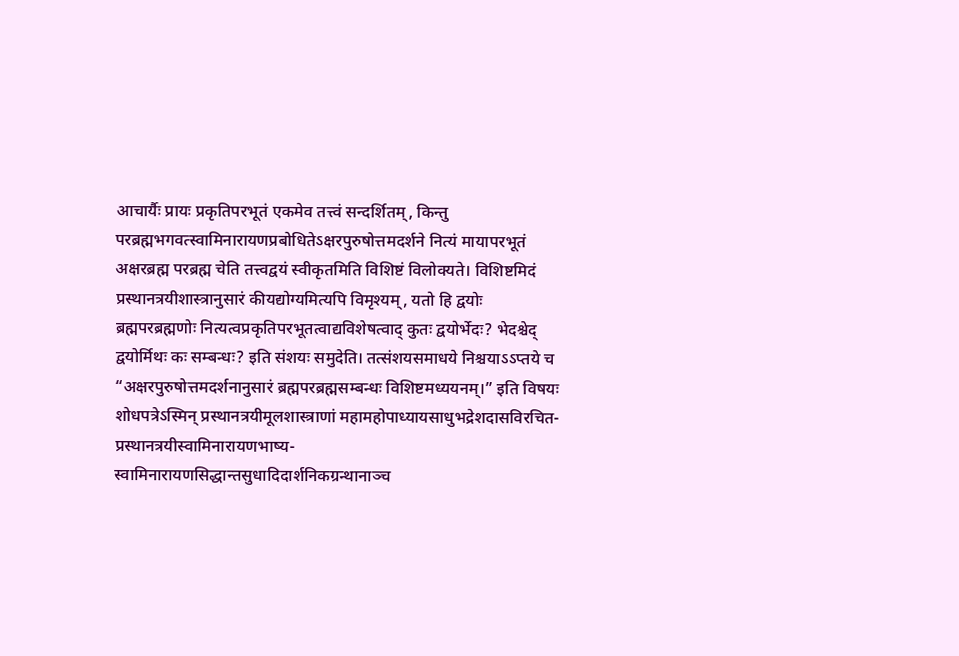आचार्यैः प्रायः प्रकृतिपरभूतं एकमेव तत्त्वं सन्दर्शितम्, किन्तु परब्रह्मभगवत्स्वामिनारायणप्रबोधितेऽक्षरपुरुषोत्तमदर्शने नित्यं मायापरभूतं अक्षरब्रह्म परब्रह्म चेति तत्त्वद्वयं स्वीकृतमिति विशिष्टं विलोक्यते। विशिष्टमिदं प्रस्थानत्रयीशास्त्रानुसारं कीयद्योग्यमित्यपि विमृश्यम्, यतो हि द्वयोः ब्रह्मपरब्रह्मणोः नित्यत्वप्रकृतिपरभूतत्वाद्यविशेषत्वाद् कुतः द्वयोर्भेदः? भेदश्चेद् द्वयोर्मिथः कः सम्बन्धः? इति संशयः समुदेति। तत्संशयसमाधये निश्चयाऽऽप्तये च “अक्षरपुरुषोत्तमदर्शनानुसारं ब्रह्मपरब्रह्मसम्बन्धः विशिष्टमध्ययनम्।” इति विषयः शोधपत्रेऽस्मिन् प्रस्थानत्रयीमूलशास्त्राणां महामहोपाध्यायसाधुभद्रेशदासविरचित-प्रस्थानत्रयीस्वामिनारायणभाष्य-स्वामिनारायणसिद्धान्तसुधादिदार्शनिकग्रन्थानाञ्च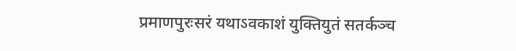प्रमाणपुरःसरं यथाऽवकाशं युक्तियुतं सतर्कञ्च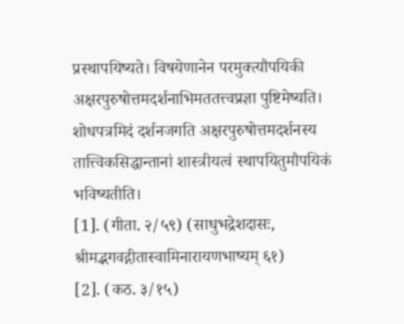प्रस्थापयिष्यते। विषयेणानेन परमुक्त्यौपयिकी अक्षरपुरुषोत्तमदर्शनाभिमततत्त्वप्रज्ञा पुष्टिमेष्यति। शोधपत्रमिदं दर्शनजगति अक्षरपुरुषोत्तमदर्शनस्य तात्त्विकसिद्धान्तानां शास्त्रीयत्वं स्थापयितुमौपयिकं भविष्यतीति।
[1]. (गीता. २/५९) (साधुभद्रेशदासः, श्रीमद्भगवद्गीतास्वामिनारायणभाष्यम् ६१)
[2]. (कठ. ३/१५)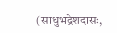(साधुभद्रेशदासः,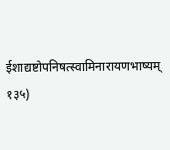ईशाद्यष्टोपनिषत्स्वामिनारायणभाष्यम् १३५)